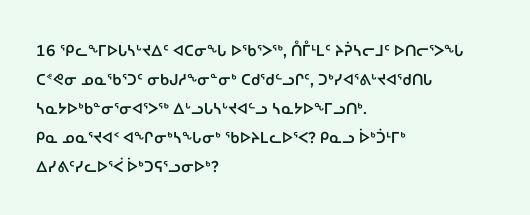16 ᕿᓚᖕᒥᐅᒐᓴᒡᔪᐃᑦ ᐊᑕᓂᖓ ᐅᖃᕐᐳᖅ, ᑍᒤᒻᒪᑦ ᔨᕉᓴᓕᒧᑦ ᐅᑎᓕᕐᐳᖓ ᑕᕝᕙᓂ ᓄᓇᖃᕐᑐᑦ ᓂᑲᒍᓱᖕᓂᓐᓂᒃ ᑕᑯᖁᓪᓗᒋᑦ, ᑐᒃᓯᐊᕐᕕᒡᔪᐊᖁᑎᒐ ᓴᓇᔭᐅᒃᑲᓐᓂᕐᓂᐊᕐᐳᖅ ᐃᒡᓗᒐᓴᒡᔪᐊᓪᓗ ᓴᓇᔭᐅᖕᒥᓗᑎᒃ.
ᑭᓇ ᓄᓇᕐᔪᐊᑉ ᐊᖏᓂᒃᓴᖓᓂᒃ ᖃᐅᔨᒪᓚᐅᕐᐸ? ᑭᓇᓗ ᐆᒃᑑᒻᒥᒃ ᐃᓯᕕᑦᓯᓚᐅᕐᐹ ᐆᒃᑐᕋᕐᓗᓂᐅᒃ?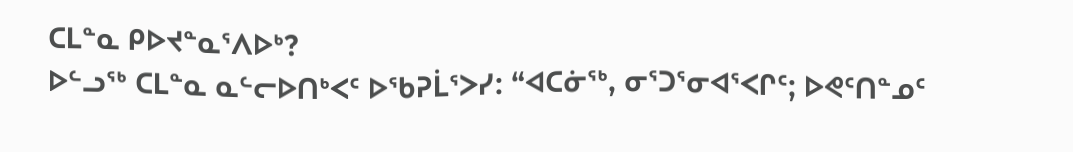ᑕᒪᓐᓇ ᑭᐅᔪᓐᓇᕐᐱᐅᒃ?
ᐅᓪᓗᖅ ᑕᒪᓐᓇ ᓇᓪᓕᐅᑎᒃᐸᑦ ᐅᖃᕈᒫᕐᐳᓯ: “ᐊᑕᓃᖅ, ᓂᕐᑐᕐᓂᐊᕐᐸᒋᑦ; ᐅᕙᑦᑎᓐᓄᑦ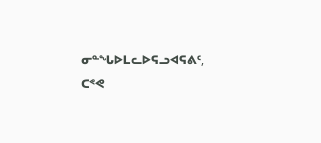ᓂᓐᖓᐅᒪᓚᐅᕋᓗᐊᕋᕕᑦ, ᑕᕝᕙ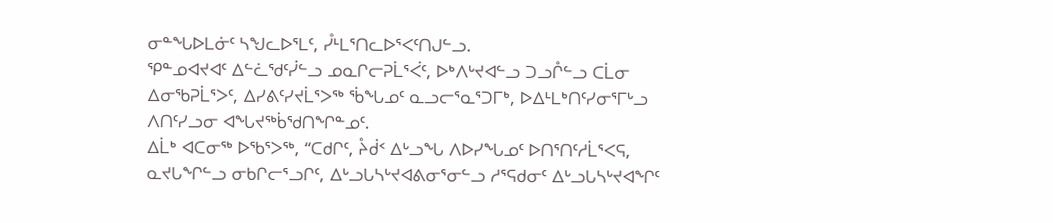ᓂᓐᖓᐅᒪᓃᑦ ᓴᖑᓚᐅᕐᒪᑦ, ᓮᒻᒪᕐᑎᓚᐅᕐᐸᑦᑎᒍᓪᓗ.
ᕿᓐᓄᐊᔪᐊᑦ ᐃᓪᓛᖁᑦᓰᓪᓗ ᓄᓇᒋᓕᕈᒫᕐᐹᑦ, ᐅᒃᐱᒡᔪᐊᓪᓗ ᑐᓗᒊᓪᓗ ᑕᒫᓂ ᐃᓂᖃᕈᒫᕐᐳᑦ, ᐃᓯᕕᑦᓯᔪᒫᕐᐳᖅ ᖄᖓᓄᑦ ᓇᓗᓕᕐᓇᕐᑐᒥᒃ, ᐅᐃᒻᒪᒃᑎᑦᓯᓂᕐᒥᒡᓗ ᐱᑎᑦᓯᓗᓂ ᐊᖓᔪᖅᑳᖁᑎᖏᓐᓄᑦ.
ᐃᒫᒃ ᐊᑕᓂᖅ ᐅᖃᕐᐳᖅ, “ᑕᑯᒋᑦ, ᔧᑰᑉ ᐃᒡᓗᖓ ᐱᐅᓯᖓᓄᑦ ᐅᑎᕐᑎᑦᓱᒫᕐᐸᕋ, ᓇᔪᒐᖏᓪᓗ ᓂᑲᒋᓕᕐᓗᒋᑦ, ᐃᒡᓗᒐᓴᒡᔪᐊᕕᓂᕐᓂᓪᓗ ᓱᕐᕋᑯᓂᑦ ᐃᒡᓗᒐᓴᒡᔪᐊᖏᑦ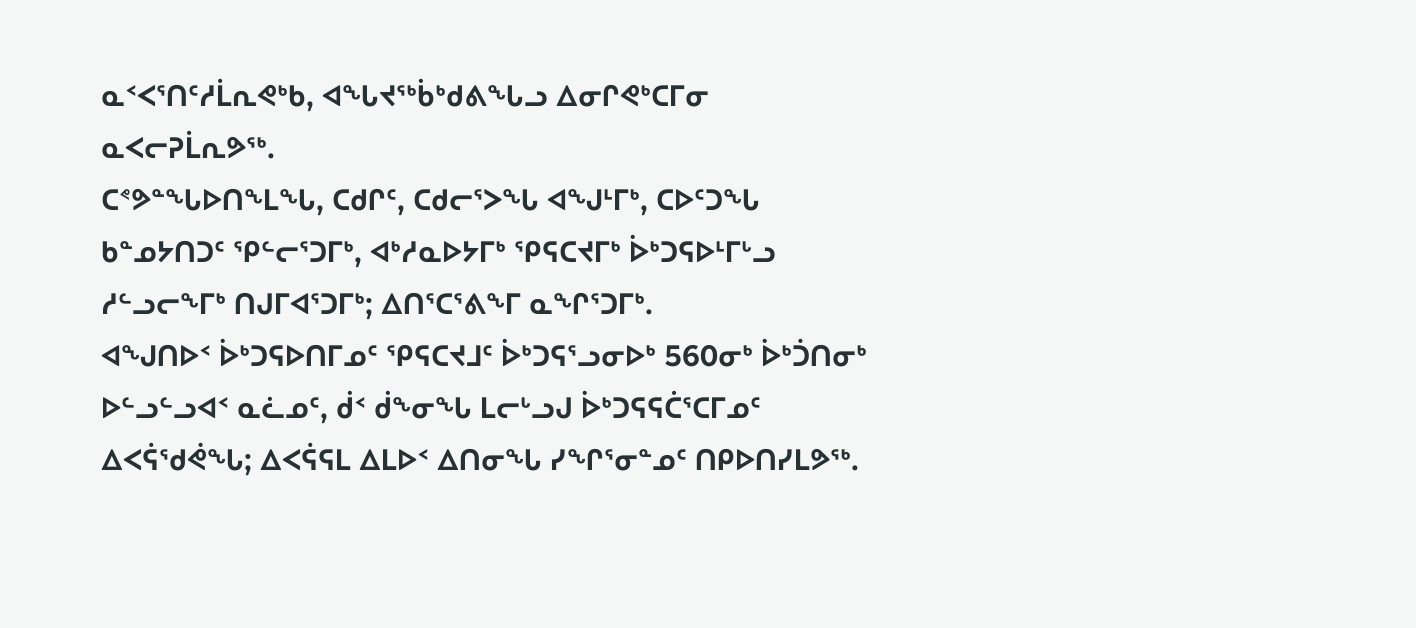ᓇᑉᐸᕐᑎᑦᓱᒫᕆᕙᒃᑲ, ᐊᖓᔪᖅᑳᒃᑯᕕᖓᓗ ᐃᓂᒋᕙᒃᑕᒥᓂ ᓇᐸᓕᕈᒫᕆᕗᖅ.
ᑕᕝᕗᓐᖓᐅᑎᖕᒪᖓ, ᑕᑯᒋᑦ, ᑕᑯᓕᕐᐳᖓ ᐊᖑᒻᒥᒃ, ᑕᐅᑦᑐᖓ ᑲᓐᓄᔭᑎᑐᑦ ᕿᓪᓕᕐᑐᒥᒃ, ᐊᒃᓱᓇᐅᔭᒥᒃ ᕿᕋᑕᔪᒥᒃ ᐆᒃᑐᕋᐅᒻᒥᒡᓗ ᓱᓪᓗᓕᖕᒥᒃ ᑎᒍᒥᐊᕐᑐᒥᒃ; ᐃᑎᕐᑕᕐᕕᖕᒥ ᓇᖏᕐᑐᒥᒃ.
ᐊᖑᑎᐅᑉ ᐆᒃᑐᕋᐅᑎᒥᓄᑦ ᕿᕋᑕᔪᒧᑦ ᐆᒃᑐᕋᕐᓗᓂᐅᒃ 560ᓂᒃ ᐆᒃᑑᑎᓂᒃ ᐅᓪᓗᓪᓗᐊᑉ ᓇᓛᓄᑦ, ᑰᑉ ᑰᖕᓂᖓ ᒪᓕᒡᓗᒍ ᐆᒃᑐᕋᕋᑖᕐᑕᒥᓄᑦ ᐃᐸᕌᖁᕚᖓ; ᐃᐸᕌᕋᒪ ᐃᒪᐅᑉ ᐃᑎᓂᖓ ᓯᖏᕐᓂᓐᓄᑦ ᑎᑭᐅᑎᓯᒪᕗᖅ.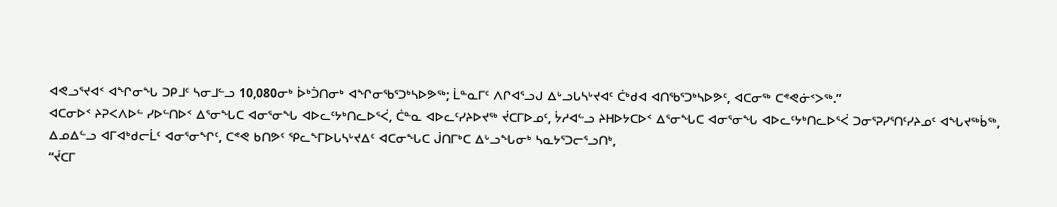ᐊᕙᓗᕐᔪᐊᑉ ᐊᖏᓂᖓ ᑐᑭᒧᑦ ᓴᓂᒧᓪᓗ 10,080ᓂᒃ ᐆᒃᑑᑎᓂᒃ ᐊᖏᓂᖃᕐᑐᒃᓴᐅᕗᖅ; ᒫᓐᓇᒥᑦ ᐱᒋᐊᕐᓗᒍ ᐃᒡᓗᒐᓴᒡᔪᐊᑦ ᑖᒃᑯᐊ ᐊᑎᖃᕐᑐᒃᓴᐅᕗᑦ, ᐊᑕᓂᖅ ᑕᕝᕙᓃᑉᐳᖅ.”
ᐊᑕᓂᐅᑉ ᔨᕈᐸᐱᐅᓪ ᓯᐅᓪᑎᐅᑉ ᐃᕐᓂᖓᑕ ᐊᓂᕐᓂᖓ ᐊᐅᓚᑦᔭᒃᑎᓚᐅᕐᐹ, ᑖᓐᓇ ᐊᐅᓚᑦᓯᔨᐅᔪᖅ ᔫᑕᒥᐅᓄᑦ, ᔮᓱᐊᓪᓗ ᔨᕼᐅᔭᑕᐅᑉ ᐃᕐᓂᖓᑕ ᐊᓂᕐᓂᖓ ᐊᐅᓚᑦᔭᒃᑎᓚᐅᕐᐹ ᑐᓂᕐᕈᓯᕐᑎᑦᓯᔨᓄᑦ ᐊᖓᔪᖅᑳᖅ, ᐃᓄᐃᓪᓗ ᐊᒥᐊᒃᑯᓕᒫᑦ ᐊᓂᕐᓂᖏᑦ, ᑕᕝᕙ ᑲᑎᕗᑦ ᕿᓚᖕᒥᐅᒐᓴᒡᔪᐃᑦ ᐊᑕᓂᖓᑕ ᒎᑎᒥᒃᑕ ᐃᒡᓗᖓᓂᒃ ᓴᓇᔭᕐᑐᓕᕐᓗᑎᒃ,
“ᔫᑕᒥ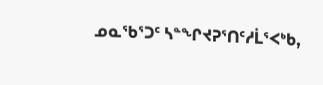ᓄᓇᖃᕐᑐᑦ ᓴᓐᖏᔪᕈᕐᑎᑦᓱᒫᕐᐸᒃᑲ,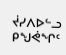ᔫᓯᐱᐅᓪᓗ ᑭᖑᕚᖏᑦ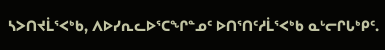ᓴᐳᑎᔪᒫᕐᐸᒃᑲ, ᐱᐅᓯᕆᓚᐅᕐᑕᖏᓐᓄᑦ ᐅᑎᕐᑎᑦᓱᒫᕐᐸᒃᑲ ᓇᒡᓕᒋᒐᒃᑭᑦ.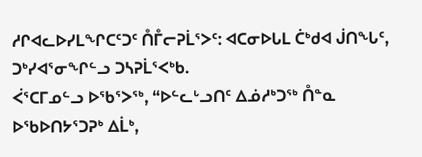ᓱᒋᐊᓚᐅᓯᒪᖏᑕᑦᑐᑦ ᑍᒤᓕᕈᒫᕐᐳᑦ: ᐊᑕᓂᐅᒐᒪ ᑖᒃᑯᐊ ᒎᑎᖓᑦ, ᑐᒃᓯᐊᕐᓂᖏᓪᓗ ᑐᓴᕈᒫᕐᐸᒃᑲ.
ᐹᕐᑕᒥᓄᓪᓗ ᐅᖃᕐᐳᖅ, “ᐅᓪᓚᒡᓗᑎᑦ ᐃᓅᓱᒃᑐᖅ ᑍᓐᓇ ᐅᖃᐅᑎᔭᕐᑐᕈᒃ ᐃᒫᒃ,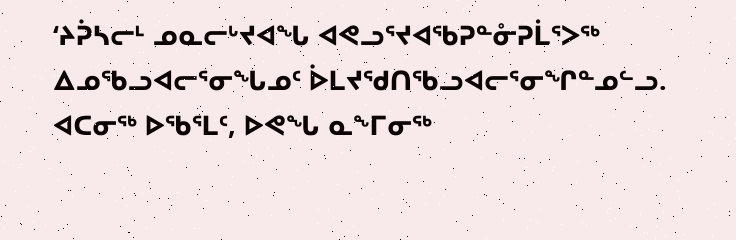‘ᔨᕉᓴᓕᒻ ᓄᓇᓕᒡᔪᐊᖓ ᐊᕙᓗᕐᔪᐊᖃᕈᓐᓁᕈᒫᕐᐳᖅ ᐃᓄᖃᓗᐊᓕᕐᓂᖓᓄᑦ ᐆᒪᔪᖁᑎᖃᓗᐊᓕᕐᓂᖏᓐᓄᓪᓗ.
ᐊᑕᓂᖅ ᐅᖃᕐᒪᑦ, ᐅᕙᖓ ᓇᖕᒥᓂᖅ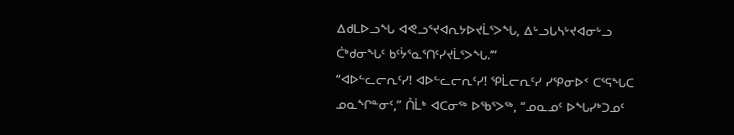ᐃᑯᒪᐅᓗᖓ ᐊᕙᓗᕐᔪᐊᕆᔭᐅᔪᒫᕐᐳᖓ, ᐃᒡᓗᒐᓴᒡᔪᐊᓂᒡᓗ ᑖᒃᑯᓂᖓᑦ ᑲᑦᔮᕐᓇᕐᑎᑦᓯᔪᒫᕐᐳᖓ.’”
“ᐊᐅᓪᓚᓕᕆᑦᓯ! ᐊᐅᓪᓚᓕᕆᑦᓯ! ᕿᒫᓕᕆᑦᓯ ᓯᕿᓂᐅᑉ ᑕᕐᕋᖓᑕ ᓄᓇᖏᓐᓂᑦ,” ᑍᒫᒃ ᐊᑕᓂᖅ ᐅᖃᕐᐳᖅ, “ᓄᓇᓄᑦ ᐅᖓᓯᒃᑐᓄᑦ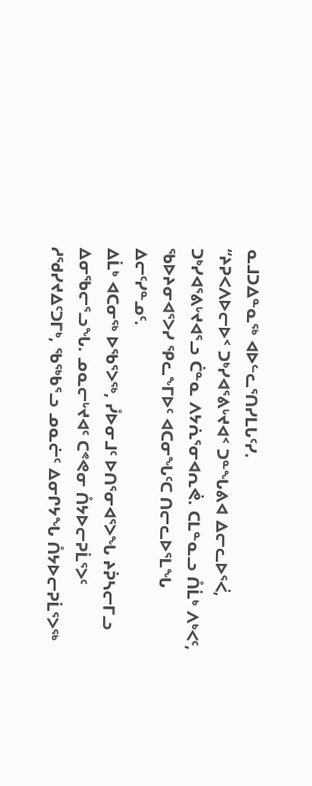ᓇᒧᑐᐃᓐᓇᖅ ᐊᐅᓪᓚᕐᑎᓯᒪᒐᑦᓯ.
“ᔨᕈᐸᐱᐅᓕᐅᑉ ᑐᒃᓯᐊᕐᕕᒡᔪᐊᑉ ᑐᓐᖓᕕᐊ ᐃᓕᓚᐅᕐᐹ, ᑐᒃᓯᐊᕐᕕᒡᔪᐊᕐᓗ ᑖᓐᓇ ᐱᔭᕇᕐᓂᐊᕆᕚ. ᑕᒪᓐᓇᓗ ᑍᒫᒃ ᐱᒃᐸᑦ, ᖃᐅᔨᓂᐊᕐᐳᓯ ᕿᓚᖕᒥᐅᑦ ᐊᑕᓂᖓᑦᑕ ᑎᓕᓚᐅᕐᒪᖓ ᐃᓕᑦᓯᓐᓄᑦ.
ᐃᒫᒃ ᐊᑕᓂᖅ ᐅᖃᕐᐳᖅ, ᓮᐅᓂᒧᑦ ᐅᑎᕐᓂᐊᕐᐳᖓ ᔨᕉᓴᓕᒥᓗ ᐃᓂᖃᓕᕐᓗᖓ. ᓄᓇᓕᒡᔪᐊᑦ ᑕᕝᕙᓂ ᑍᔭᐅᓕᕈᒫᕐᐳᑦ ᓱᖁᓯᔪᐃᑦᑐᒥᒃ, ᖃᖅᑲᕐᓗ ᓄᓇᓖᑦ ᐃᓂᒋᔭᖓ ᑍᔭᐅᓕᕈᒫᕐᐳᖅ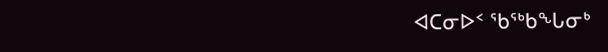ᐊᑕᓂᐅᑉ ᖃᖅᑲᖓᓂᒃ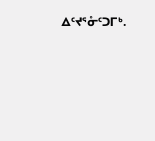ᐃᑦᔪᕐᓁᑦᑐᒥᒃ.